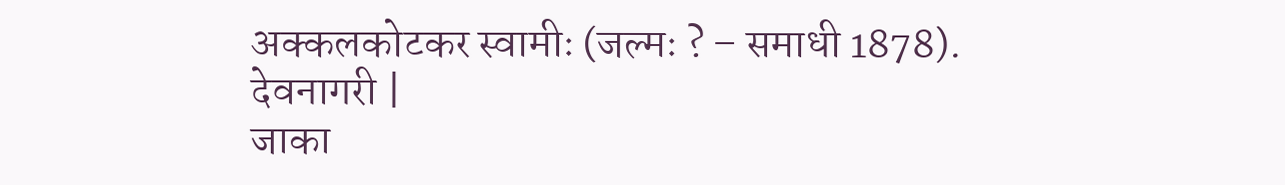अक्कलकोटकर स्वामीः (जल्मः ? – समाधी 1878).
देवनागरी |
जाका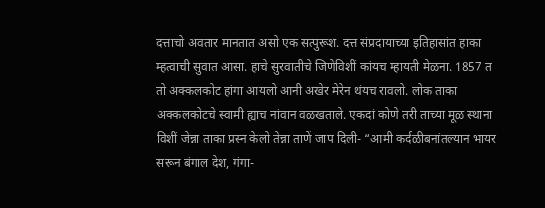दत्ताचो अवतार मानतात असो एक सत्पुरूश. दत्त संप्रदायाच्या इतिहासांत हाका म्हत्वाची सुवात आसा. हाचे सुरवातीचे जिणेविशीं कांयच म्हायती मेळना. 1857 त तो अक्कलकोट हांगा आयलो आनी अखेर मेरेन थंयच रावलो. लोक ताका अक्कलकोटचे स्वामी ह्याच नांवान वळखताले. एकदां कोणे तरी ताच्या मूळ स्थाना विशीं जेन्ना ताका प्रस्न केलो तेन्ना ताणें जाप दिली- “आमी कर्दळीबनांतल्यान भायर सरून बंगाल देश, गंगा-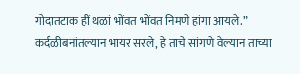गोदातटाक हीं थळां भोंवत भोंवत निमणे हांगा आयले.” कर्दळीबनांतल्यान भायर सरले, हे ताचे सांगणे वेल्यान ताच्या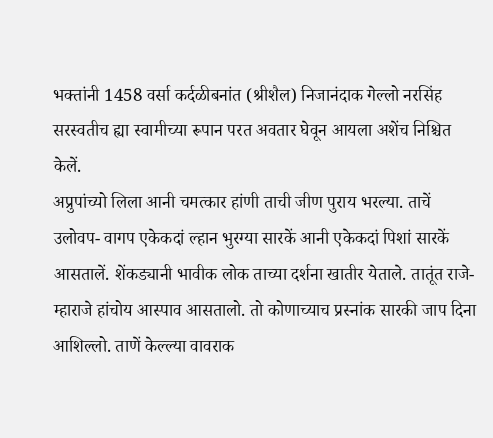भक्तांनी 1458 वर्सा कर्दळीबनांत (श्रीशैल) निजानंदाक गेल्लो नरसिंह सरस्वतीच ह्या स्वामीच्या रूपान परत अवतार घेवून आयला अशेंच निश्चित केलें.
अप्रुपांच्यो लिला आनी चमत्कार हांणी ताची जीण पुराय भरल्या. ताचें उलोवप- वागप एकेकदां ल्हान भुरग्या सारकें आनी एकेकदां पिशां सारकें आसतालें. शेंकड्यानी भावीक लोक ताच्या दर्शना खातीर येताले. तातूंत राजे- म्हाराजे हांचोय आस्पाव आसतालो. तो कोणाच्याच प्रस्नांक सारकी जाप दिना आशिल्लो. ताणें केल्ल्या वावराक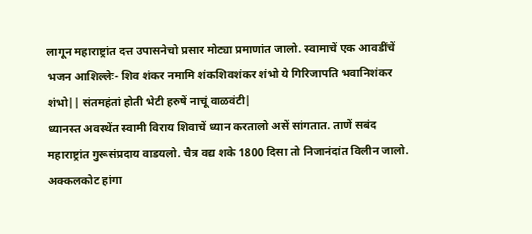लागून महाराष्ट्रांत दत्त उपासनेचो प्रसार मोट्या प्रमाणांत जालो. स्वामाचें एक आवडींचें भजन आशिल्लेः- शिव शंकर नमामि शंकशिवशंकर शंभो ये गिरिजापति भवानिशंकर शंभो|| संतमहंतां होती भेटी हरुषें नाचूं वाळवंटी|
ध्यानस्त अवस्थेंत स्वामी विराय शिवाचें ध्यान करतालो असें सांगतात. ताणें सबंद महाराष्ट्रांत गुरूसंप्रदाय वाडयलो. चैत्र वद्य शके 1800 दिसा तो निजानंदांत विलीन जालो. अक्कलकोट हांगा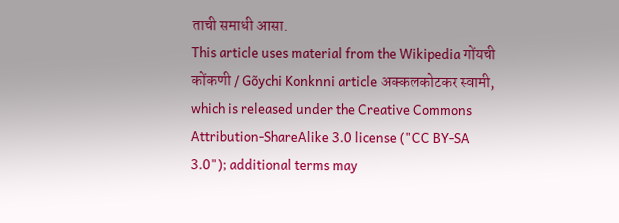ताची समाधी आसा.
This article uses material from the Wikipedia गोंयची कोंकणी / Gõychi Konknni article अक्कलकोटकर स्वामी, which is released under the Creative Commons Attribution-ShareAlike 3.0 license ("CC BY-SA 3.0"); additional terms may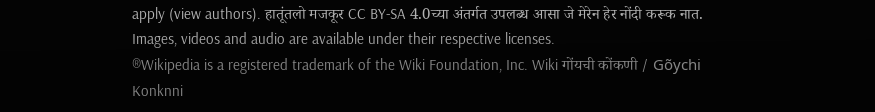apply (view authors). हातूंतलो मजकूर CC BY-SA 4.0च्या अंतर्गत उपलब्ध आसा जे मेरेन हेर नोंदी करूक नात. Images, videos and audio are available under their respective licenses.
®Wikipedia is a registered trademark of the Wiki Foundation, Inc. Wiki गोंयची कोंकणी / Gõychi Konknni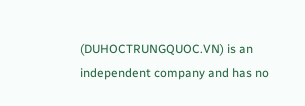(DUHOCTRUNGQUOC.VN) is an independent company and has no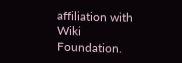affiliation with Wiki Foundation.